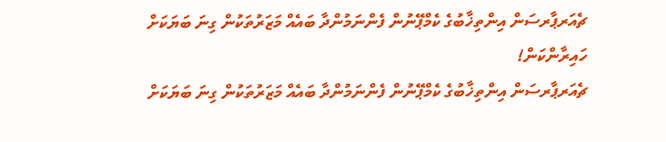ޗެއަރޕާރސަން އިންތިޚާބުގެ ކެމްޕޭނުން ފެންނަމުންދާ ބައެއް މަޒަރުތަކުން ގިނަ ބަޔަކަށް ހައިރާންކަން!
ޗެއަރޕާރސަން އިންތިޚާބުގެ ކެމްޕޭނުން ފެންނަމުންދާ ބައެއް މަޒަރުތަކުން ގިނަ ބަޔަކަށް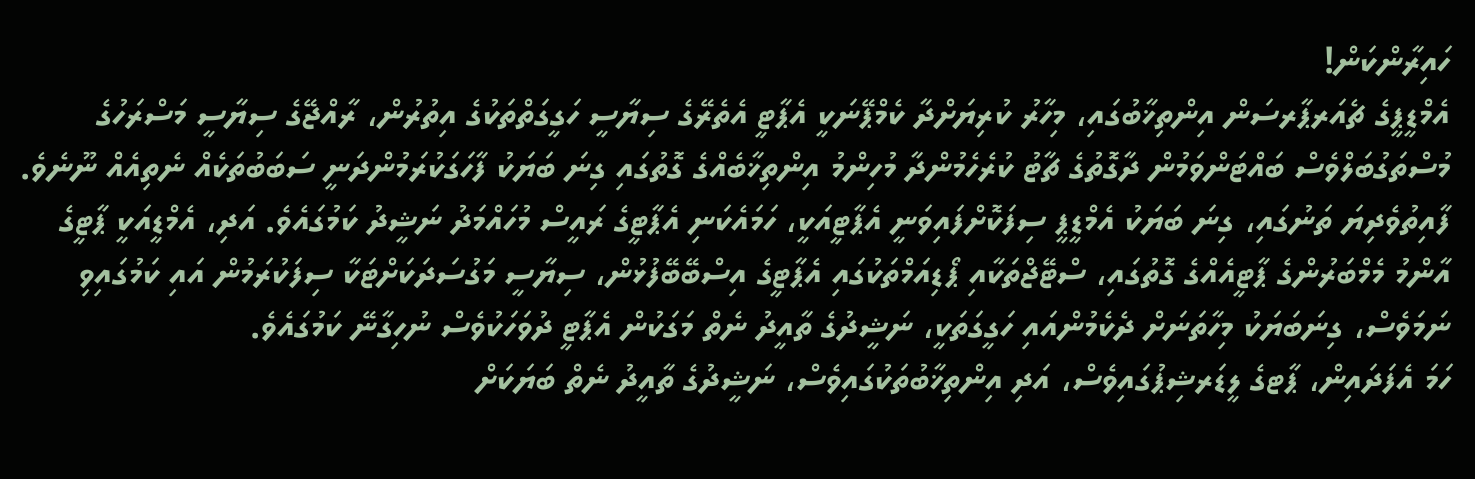ހައިރާންކަން!
އެމްޑީޕީގެ ޗެއަރޕާރސަން އިންތިޚާބުގައި، މިހާރު ކުރިޔަށްދާ ކެމްޕޭނަކީ އެޕާޓީ އެތެރޭގެ ސިޔާސީ ހަގީގަތްތަކުގެ އިތުރުން، ރާއްޖޭގެ ސިޔާސީ މަސްރަހުގެ މުސްތަގުބަލްވެސް ބައްޓަންވަމުން ދާގޮތުގެ ޗާޓު ކުރެހެމުންދާ މުހިންމު އިންތިޚާބެއްގެ ގޮތުގައި ގިނަ ބަޔަކު ފާހަގަކުރަމުންދަނީ ސަބަބުތަކެއް ނެތިއެއް ނޫނެވެ.
ފާއިތުވެދިޔަ ތަނުގައި، ގިނަ ބަޔަކު އެމްޑީޕީ ސިފަކޮށްފައިވަނީ އެޕާޓީއަކީ، ހަމައެކަނި އެޕާޓީގެ ރައީސް މުހައްމަދު ނަޝީދު ކަމުގައެވެ. އަދި، އެމްޑީއަކީ ޕާޓީގެ އާންމު މެމްބަރުންގެ ޕާޓީއެއްގެ ގޮތުގައި، ސްޓޭޖްތަކާއި ޕޯޑިއަމްތަކުގައި އެޕާޓީގެ އިސްބޭބޭފުޅުން، ސިޔާސީ މަގުސަދަކަށްޓަކާ ސިފަކުރަމުން އައި ކަމުގައިވި ނަމަވެސް، ގިނަބަޔަކު މިހާތަނަށް ދެކެމުންއައި ހަގީގަތަކީ، ނަޝީދުގެ ތާއީދު ނެތް މަގަކުން އެޕާޓީ ދުވަހަކުވެސް ނުހިގާނޭ ކަމުގައެވެ.
ހަމަ އެފަދައިން، ޕާޓގެ ލީޑަރޝިޕުގައިވެސް، އަދި އިންތިޚާބުތަކުގައިވެސް، ނަޝީދުގެ ތާއީދު ނެތް ބަޔަކަށް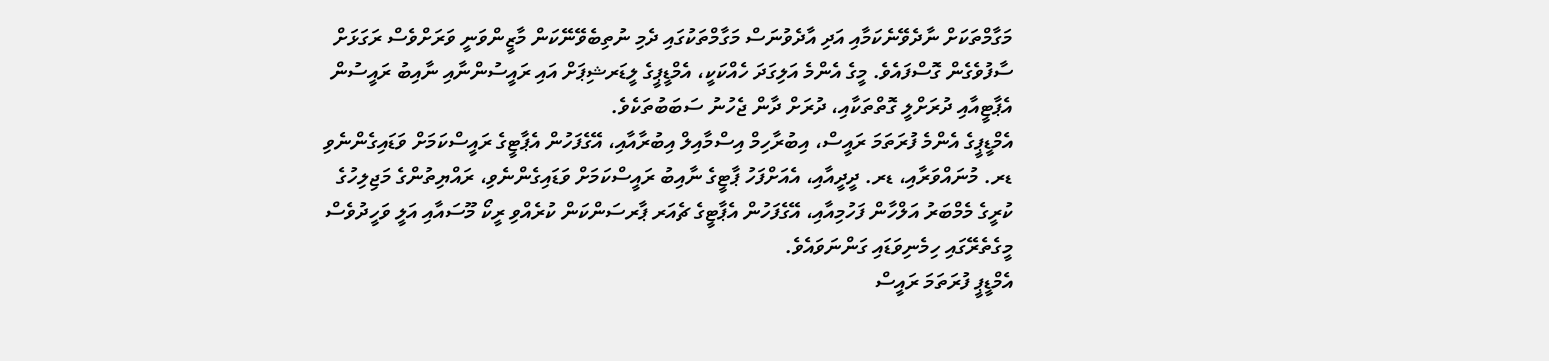މަގާމްތަކަށް ނާދެވޭނެކަމާއި އަދި އާދެވުނަސް މަގާމްތަކުގައި ދެމި ނުތިބެވޭނޭކަން މާޒީންވަނީ ވަރަށްވެސް ރަގަޅަށް ސާފުވެގެން ގޮސްފައެވެ. މީގެ އެންމެ އަލިގަދަ ހެއްކަކީ، އެމްޑީޕީގެ ލީޑަރޝިޕަށް އައި ރައީސުންނާއި ނާއިބު ރައީސުން އެޕާޓީއާއި ދުރަށްލީ ގޮތްތަކާއި، ދުރަށް ދާން ޖެހުނު ސަބަބުތަކެވެ.
އެމްޑީޕީގެ އެންމެ ފުރަތަމަ ރައީސް، އިބުރާހިމް އިސްމާއިލް އިބުރާއާއި، އޭގެފަހުން އެޕާޓީގެ ރައީސްކަމަށް ވަޑައިގެންނެވި ޑރ. މުނައްވަރާއި، ޑރ. ދީދީއާއި، އެއަށްފަހު ޕާޓީގެ ނާއިބު ރައީސްކަމަށް ވަޑައިގެންނެވި، ރައްޔިތުންގެ މަޖިލިހުގެ ކުރީގެ މެމްބަރު އަލްހާން ފަހުމިއާއި، އޭގެފަހުން އެޕާޓީގެ ޗެއަރ ޕާރސަންކަން ކުރެއްވި ރީކޯ މޫސައާއި އަލީ ވަހީދުވެސް މީގެތެރޭގައި ހިމެނިވަޑައި ގަންނަވައެވެ.
އެމްޑީޕީ ފުރަތަމަ ރައީސް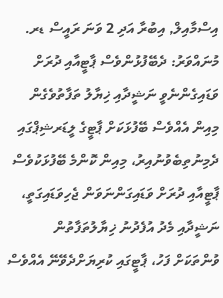އިސްމާއިލް, އިބުރާ އަދި 2 ވަނަ ރައީސް ޑރ. މުނައްވަރު: ދެބޭފުޅުންވެސް ޕާޓީއާއި ދުރަށް ވަޑައިގެންނެވީ ނަޝީދާއި ޚިޔާލު ތަފާތުވެގެން
މިއިން އެއްވެސް ބޭފުޅަކަށް ޕާޓީގެ ލީޑަރޝިޕްގައި ދެމިނުތިބެވުނުއިރު، މިއިން ކޮންމެ ބޭފުޅަކުވެސް ޕާޓީއާއި ދުރަށް ވަޑައިގަންނަވަން ޖެހިވަޑައިގަތީ، ނަޝީދާއި މެދު އުފެދުނު ޚިޔާލުތަފާތުން ވުންތަކަށް ފަހު، ޕާޓީގައި ކުރިޔަށްދެވޭނޭ އެއްވެސް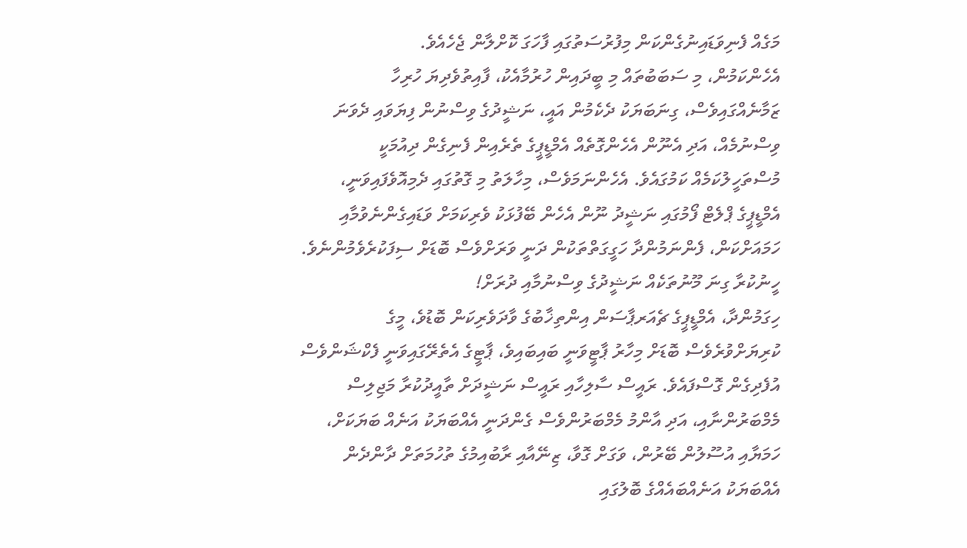މަގެއް ފެނިވަޑައިނުގެންކަން މިފުރުސަތުގައި ފާހަގަ ކޮށްލާން ޖެހެއެވެ.
އެހެންކަމުން، މި ސަބަބުތައް މި ބީދައިން ހުރުމާއެކު، ފާއިތުވެދިޔަ ހުރިހާ ޒަމާނެއްގައިވެސް، ގިނަބަޔަކު ދެކެމުން އައީ، ނަޝީދުގެ ވިސްނުން ފިޔަވައި ދެވަނަ ވިސްނުމެއް، އަދި އެނޫން އެހެންގޮތެއް އެމްޑީޕީގެ ތެރެއިން ފެނިގެން ދިއުމަކީ މުސްތަހީލުކަމެއް ކަމުގައެވެ. އެހެންނަމަވެސް، މިހާލަތު މި ގޮތުގައި ދެމިއޮވެފައިވަނީ، އެމްޑީޕީގެ ޕްލެޓް ފޯމުގައި ނަޝީދު ނޫން އެހެން ބޭފުޅަކު ވެރިކަމަށް ވަޑައިގެންނެވުމާއި ހަމައަށްކަން، ފެންނަމުންދާ ހަގީގަތްތަކުން ދަނީ ވަރަށްވެސް ބޮޑަށް ސިފަކުރެވެމުންނެވެ.
ހީނުކުރާ ގިނަ މޫނުތަކެއް ނަޝީދުގެ ވިސްނުމާއި ދުރަށް!
ހިގަމުންދާ، އެމްޑީޕީގެ ޗެއަރޕާސަން އިންތިޚާބުގެ ވާދަވެރިކަން ބޮޑުވެ، މީގެ ކުރިޔަށްވުރެވެސް ބޮޑަށް މިހާރު ޕާޓީވަނީ ބައިބައިވެ، ޕާޓީގެ އެތެރޭގައިވަނީ ފެކްޝަންވެސް އުފެދިގެން ގޮސްފައެވެ. ރައީސް ސާލިހާއި ރައީސް ނަޝީދަށް ތާއީދުކުރާ މަޖިލިސް މެމްބަރުންނާއި، އަދި އާންމު މެމްބަރުންވެސް ގެންދަނީ އެއްބަޔަކު އަނެއް ބަޔަކަށް، ހަމަޔާއި އުސޫލުން ބޭރުން، ވަގަށް ގޮވާ، ޒިނޭއާއި ރާބުއިމުގެ ތުހުމަތަށް ދާންދެން އެއްބަޔަކު އަނެއްބައެއްގެ ބޮލުގައި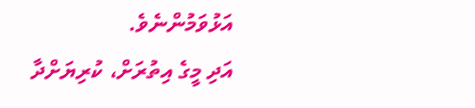އަޅުވަމުންނެވެ.
އަދި މީގެ އިތުރަށް، ކުރިޔަށްދާ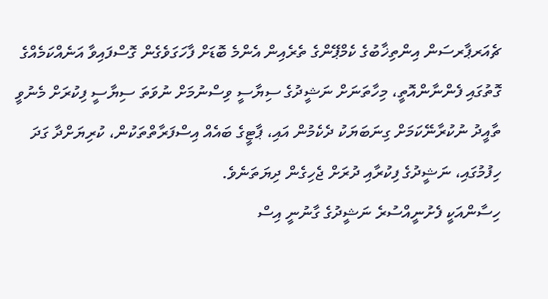ޗެއަރޕާރސަން އިންތިޚާބުގެ ކެމްޕޭންގެ ތެރެއިން އެންމެ ބޮޑަށް ފާހަގަވެގެން ގޮސްފައިވާ އަނެއްކަމެއްގެ ގޮތުގައި ފެންނާންއޮތީ، މިހާތަނަށް ނަޝީދުގެ ސިޔާސީ ވިސްނުމަށް ނުވަތަ ސިޔާސީ ފިކުރަށް މެނުވީ ތާއީދު ނުކުރާނޭކަމަށް ގިނަބަޔަކު ދެކެމުން އައި، ޕާޓީގެ ބައެއް އިސްފަރާތްތަކުން، ކުރިޔަށްދާ ގަދަ ހިފުމުގައި، ނަޝީދުގެ ފިކުރާއި ދުރަށް ޖެހިގެން ދިޔަތަނެވެ.
ހިސާންއަކީ ފެށުނީއްސުރެ ނަޝީދުގެ ގާނުނީ އިސް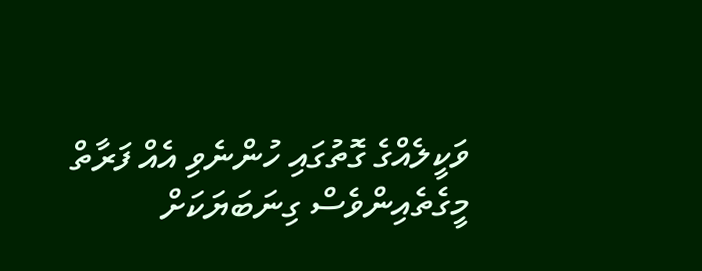ވަކީލެއްގެ ގޮތުގައި ހުންނެވި އެއް ފަރާތް
މީގެތެއިންވެސް ގިނަބަޔަކަށް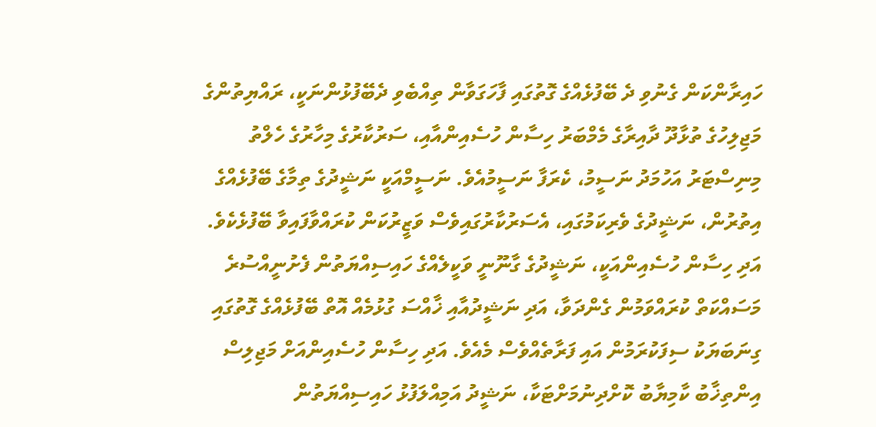ހައިރާންކަން ގެނުވި ދެ ބޭފުޅެއްގެ ގޮތުގައި ފާހަގަވާން ތިއްބެވި ދެބޭފުޅުންނަކީ، ރައްޔިތުންގެ މަޖިލިހުގެ ތުޅާދޫ ދާއިރާގެ މެމްބަރު ހިސާން ހުސެއިންއާއި، ސަރުކާރުގެ މިހާރުގެ ހެލްތު މިނިސްޓަރު އަހުމަދު ނަސީމު، ކެރަފާ ނަސީމުއެވެ. ނަސީމްއަކީ ނަޝީދުގެ ތިމާގެ ބޭފުޅެއްގެ އިތުރުން، ނަޝީދުގެ ވެރިކަމުގައި، އެސަރުކާރުގައިވެސް ވަޒީރުކަން ކުރައްވާފައިވާ ބޭފުޅެކެވެ. އަދި ހިސާން ހުސެއިންއަކީ، ނަޝީދުގެ ގާނޫނީ ވަކީލެއްގެ ހައިސިއްޔަތުން ފެށުނީއްސުރެ މަސައްކަތް ކުރައްވަމުން ގެންދަވާ، އަދި ނަޝީދުއާއި ޚާއްސަ ގުޅުމެއް އޮތް ބޭފުޅެއްގެ ގޮތުގައި ގިނަބަޔަކު ސިފަކުރަމުން އައި ފަރާތެއްވެސް މެއެވެ. އަދި ހިސާން ހުސެއިންއަށް މަޖިލިސް އިންތިޚާބު ކާމިޔާބު ކޮށްދިނުމަށްޓަކާ، ނަޝީދު އަމިއްލަފުޅު ހައިސިއްޔަތުން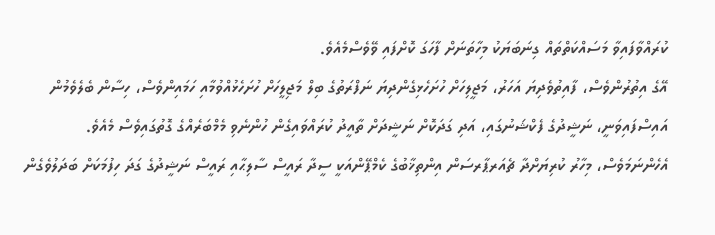ކުރައްވާފައިވާ މަސައްކަތްތައް ގިނަބަޔަކު މިހާތަނަށް ފާހަގަ ކޮށްފައި ވޭވެސްމެއެވެ.
އޭގެ އިތުރުންވެސް، ފާއިތުވެދިޔަ އަހަރު، މަޖީލިހަށް ހުށަހެޅިގެންދިޔަ ނަފްރަތުގެ ބިލް މަޖިލީހަށް ހުށަހެޅުއްވުމާއި ހަމައިންވެސް، ހިސާން ބެލެވެމުން އައިސްފައިވަނީ، ނަޝީދުގެ ފެކްޝަނުގައި، އަދި ގަދަކޮށް ނަޝީދަށް ތާއީދު ކުރައްވައިގެން ހުންނެވި މެމްބަރެއްގެ ގޮތުގައިވެސް މެއެވެ.
އެހެންނަމަވެސް، މިހާރު ކުރިޔަށްދާ ޗެއަރޕާރސަން އިންތިޚާބުގެ ކެމްޕޭންއަކީ ސީދާ ރައީސް ސާލިޙާއި ރައީސް ނަޝީދުގެ ގަދަ ހިފުމަކަށް ބަދަލުވެގެން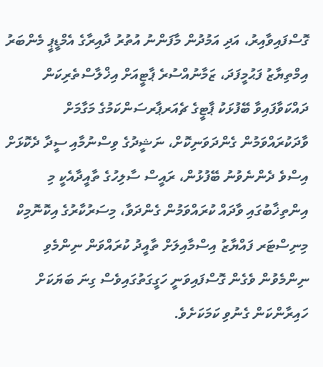ގޮސްފައިވާއިރު، އަދި އަމުދުން މާފަންނު އުތުރު ދާއިރާގެ އެމްޑީޕީ މެންބަރު އިމްތިޔާޒު ފަޙުމީފަދަ، ޒަމާނުއްސުރެ ޕާޓީއަށް އިޚްލާސްތެރިކަން ދައްކަވާފައިވާ ބޭފުޅަކު ޕާޓީގެ ޗެއަރޕާރސަންކަމުގެ މަގާމަށް ވާދަކުރައްވަމުން ގެންދަވަނިކޮށް، ނަޝީދުގެ ވިސްނުމާއި ސީދާ ދެކޮޅަށް އިސްވެ ދެންނެވުނު ބޭފުޅުން، ރައީސް ސާލިހުގެ ތާއީދާއެކީ މި އިންތިޚާބުގައި ވާދައް ކުރައްވަމުން ގެންދަވާ، މިސަރުކާރުގެ އިކޮނޮމިކް މިނިސްޓަރ ފައްޔާޒު އިސްމާއިލަށް ތާއީދު ކުރައްވަން ނިންމެވި ނިންމެވުން ވެގެން ގޮސްފައިވަނީ ހަގީގަތުގައިވެސް ގިނަ ބަޔަކަށް ހައިރާންކަން ގެނުވި ކަމަކަށެވެ.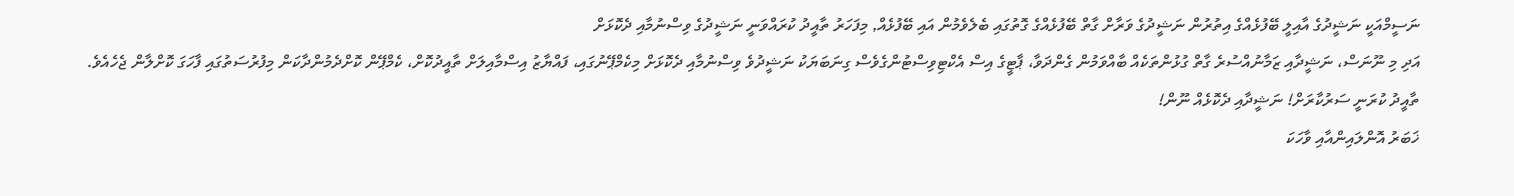ނަސީމްއަކީ ނަޝީދުގެ އާއިލީ ބޭފުޅެއްގެ އިތުރުން ނަޝީދުގެ ވަރާށް ގާތް ބޭފުޅެއްގެ ގޮތުގައި ބެލެވެމުން އައި ބޭފުޅެއް, މިފަހަރު ތާއީދު ކުރައްވަނީ ނަޝީދުގެ ވިސްނުމާއި ދެކޮޅަށް
އަދި މި ނޫނަސް، ނަޝީދާއި ޒަމާނުއްސުރެ ގާތް ގުޅުންތަކެއް ބާއްވަމުން ގެންދަވާ، ޕާޓީގެ އިސް އެކްޓިވިސްޓުންގެވެސް ގިނަބަޔަކު ނަޝީދުވެ ވިސްނުމާއި ދެކޮޅަށް މިކެމްޕޭނުގައި، ފައްޔާޒު އިސްމާއިލަށް ތާއީދުކޮށް، ކެމްޕޭން ކޮށްދެމުންދާކަން މިފުރުސަތުގައި ފާހަގަ ކޮށްލާން ޖެހެއެވެ.
ތާއީދު ކުރަނީ ސަރުކާރަށް! ނަޝީދާއި ދެކޮޅެއް ނޫން!
ޚަބަރު އޮންލައިންއާއި ވާހަކަ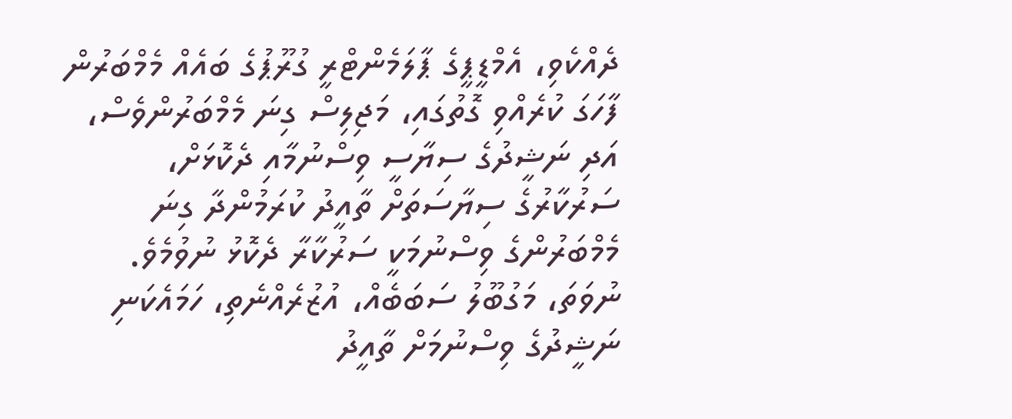ދެއްކެވި، އެމްޑީޕީގެ ޕާލަމެންޓްރީ ގުރޫޕުގެ ބައެއް މެމްބަރުން ފާހަގަ ކުރެއްވި ގޮތުގައި، މަޖިލިސް ގިނަ މެމްބަރުންވެސް، އަދި ނަޝީދުގެ ސިޔާސީ ވިސްނުމާއި ދެކޮޅަށް، ސަރުކާރުގެ ސިޔާސަތަށް ތާއީދު ކުރަމުންދާ ގިނަ މެމްބަރުންގެ ވިސްނުމަކީ ސަރުކާރާ ދެކޮޅު ނުވުމެވެ. ނުވަތަ، މަގުބޫލު ސަބަބެއް، އުޒުރެއްނެތި، ހަމައެކަނި ނަޝީދުގެ ވިސްނުމަށް ތާއީދު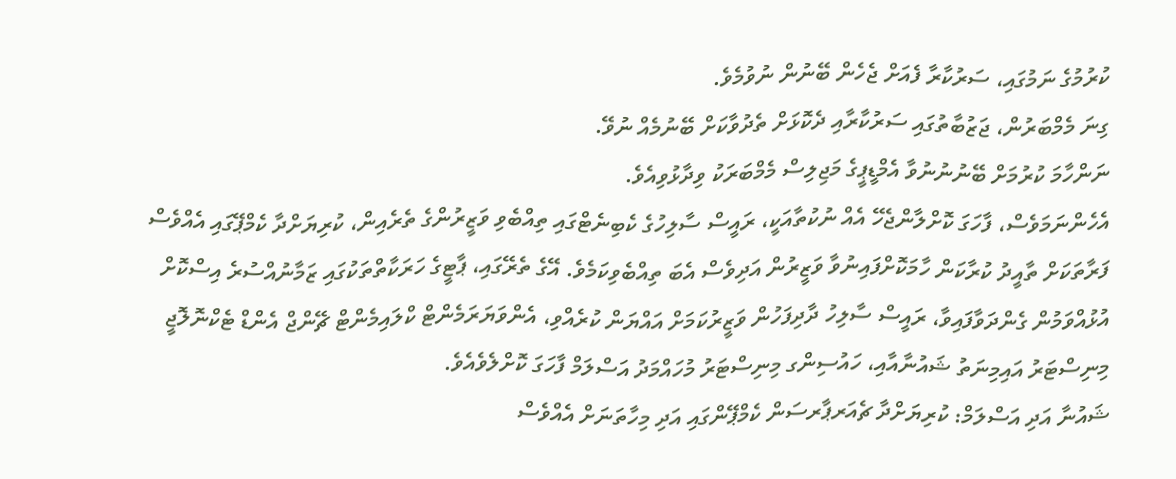ކުރުމުގެ ނަމުގައި، ސަރުކާރާ ފެއަށް ޖެހެން ބޭނުން ނުވުމެވެ.
ގިނަ މެމްބަރުން، ޖަޒުބާތުގައި ސަރުކާރާއި ދެކޮޅަށް ތެދުވާކަށް ބޭނުމެއް ނުވޭ.
ނަންހާމަ ކުރުމަށް ބޭނުނުނުވާ އެމްޑީޕީގެ މަޖިލިސް މެމްބަރަކު ވިދާޅުވިއެވެ.
އެހެންނަމަވެސް، ފާހަގަ ކޮށްލާންޖެހޭ އެއް ނުކުތާއަކީ، ރައީސް ސާލިހުގެ ކެބިނެޓްގައި ތިއްބެވި ވަޒީރުންގެ ތެރެއިން، ކުރިޔަށްދާ ކެމްޕޭގައި އެއްވެސް ފަރާތަކަށް ތާއީދު ކުރާކަން ހާމަކޮށްފައިނުވާ ވަޒީރުން އަދިވެސް އެބަ ތިއްބެވިކަމެވެ. އޭގެ ތެރޭގައި، ޕާޓީގެ ހަރަކާތްތަކުގައި ޒަމާނުއްސުރެ އިސްކޮށް އުޅުއްވަމުން ގެންދަވާފައިވާ، ރައީސް ސާލިހު ދާދިފަހުން ވަޒީރުކަމަށް އައްޔަން ކުރެއްވި، އެންވަޔަރަމެންޓް ކްލައިމެންޓް ޗޭންޖް އެންޑް ޓެކްނޮލޮޖީ މިނިސްޓަރު އައިމިނަތު ޝައުނާއާއި، ހައުސިންގ މިނިސްޓަރު މުހައްމަދު އަސްލަމް ފާހަގަ ކޮށްލެވެއެވެ.
ޝައުނާ އަދި އަސްލަމް: ކުރިޔަށްދާ ޗެއަރޕާރސަން ކެމްޕޭންގައި އަދި މިހާތަނަށް އެއްވެސް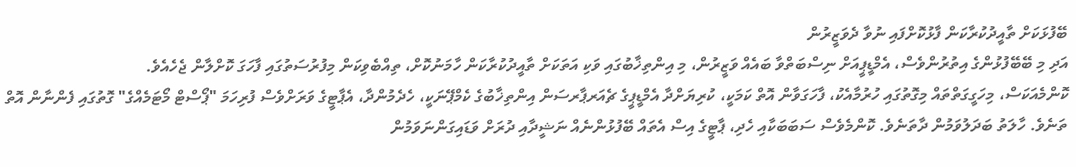ބޭފުޅަކަށް ތާއީދުކުރާކަން ފާޅުކޮށްފައި ނުވާ ދެވަޒީރުން
އަދި މި ބޭބޭފުޅުންގެ އިތުރުންވެސް، އެމްޑީޕީއަށް ނިސްބަތްވާ ބައެއް ވަޒީރުން، މި އިންތިޚާބުގައި ވަކި އަތަކަށް ތާއީދުކުރާކަން ހާމަނުކޮށް، ތިއްބެވިކަން މިފުރުސަތުގައި ފާހަގަ ކޮށްލާން ޖެހެއެވެ.
ކޮންމެއަކަސް، މިހަގީގަތްތައް މިގޮތުގައި ހުރުމާއެކު، ފާހަގަވާން އޮތް ކަމަކީ، ކުރިޔަށްދާ އެމްޑީޕީގެ ޗެއަރޕާރސަން އިންތިޚާބުގެ ކެމްޕޭނަކީ، ހެދެމުންދާ، އެޕާޓީގެ ވަރަށްވެސް ފުރިހަމަ "ޕޯސްޓް މޯޓަމެއްގެ" ގޮތުގައި ފެންނާން އޮތް ތަނެވެ. ހާލަތު ބަދަލުވަމުން ދާތަނެވެ. ކޮންމެވެސް ސަބަބަކާއި ހެދި، ޕާޓީގެ އިސް އެތައް ބޭފުޅުންނެއް ނަޝީދާއި ދުރަށް ވަޑައިގަންނަވަމުން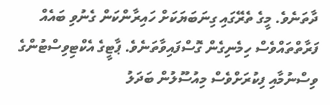ދާތަނެވެ. މީގެ ތެރޭގައި ގިނަބަޔަކަށް ހައިރާންކަން ގެނުވި ބައެއް ފަރާތްތައްވެސް ހިމެނިގެން ގޮސްފައިވާތަނެވެ. ޕާޓީގެ އެކްޓިވިސްޓުންގެ ވިސްނުމާއި ފިކުރަށްވެސް މިއުސޫލުން ބަދަލު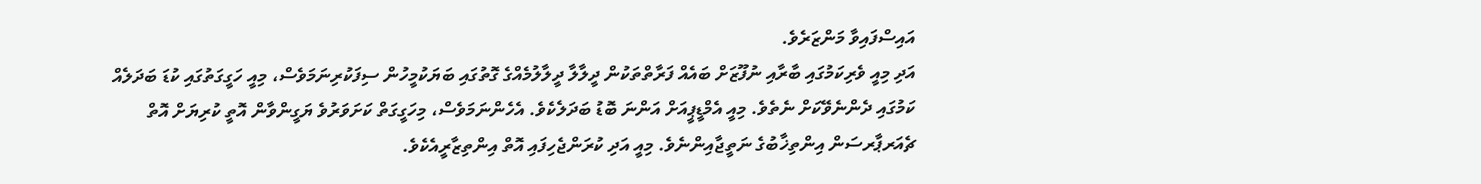އައިސްފައިވާ މަންޒަރެވެ.
އަދި މިއީ ވެރިކަމުގައި ބާރާއި ނުފޫޒަށް ބައެއް ފަރާތްތަކުން ދީލާލާ ދީލާލުމެއްގެ ގޮތުގައި ބަޔަކުމީހުން ސިފަކުރިނަމަވެސް، މިއީ ހަގީގަތުގައި ކުޑަ ބަދަލެއް ކަމުގައި ދެންނެވޭކަށް ނެތެވެ. މިއީ އެމްޑީޕީއަށް އަންނަ ބޮޑު ބަދަލެކެވެ. އެހެންނަމަވެސް، މިހަގީގަތް ކަށަވަރުވެ ޔަގީންވާން އޮތީ ކުރިޔަށް އޮތް ޗެއަރޕާރސަން އިންތިޚާބުގެ ނަތީޖާއިންނެވެ. މިއީ އަދި ކުރަންޖެހިފައި އޮތް އިންތިޒާރީއެކެވެ.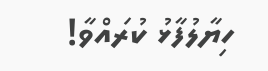ހިޔާލުފާޅު ކުރައްވާ!